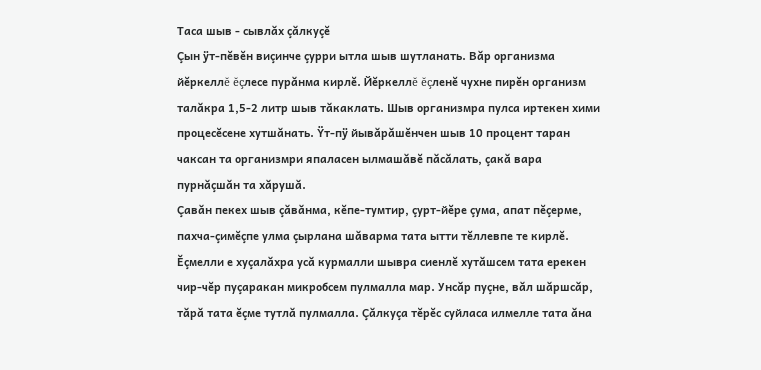Таса шыв - сывлăх çăлкуçĕ
Çын ÿт-пĕвĕн виçинче çурри ытла шыв шутланать. Вăр организма йĕркеллĕ ĕçлесе пурăнма кирлĕ. Йĕркеллĕ ĕçленĕ чухне пирĕн организм талăкра 1,5-2 литр шыв тăкаклать. Шыв организмра пулса иртекен хими процесĕсене хутшăнать. Ÿт-пÿ йывăрăшĕнчен шыв 10 процент таран чаксан та организмри япаласен ылмашăвĕ пăсăлать, çакă вара пурнăçшăн та хăрушă.
Çавăн пекех шыв çăвăнма, кĕпе-тумтир, çурт-йĕре çума, апат пĕçерме, пахча-çимĕçпе улма çырлана шăварма тата ытти тĕллевпе те кирлĕ. Ĕçмелли е хуçалăхра усă курмалли шывра сиенлĕ хутăшсем тата ерекен чир-чĕр пуçаракан микробсем пулмалла мар. Унсăр пуçне, вăл шăршсăр, тăрă тата ĕçме тутлă пулмалла. Çăлкуçа тĕрĕс суйласа илмелле тата ăна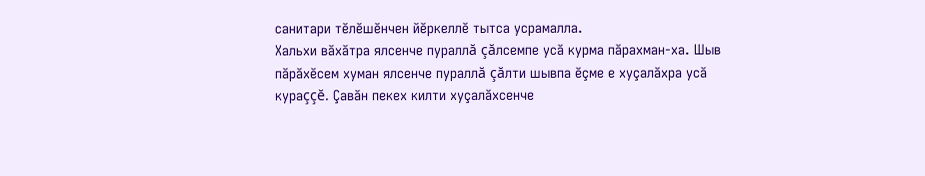санитари тĕлĕшĕнчен йĕркеллĕ тытса усрамалла.
Хальхи вăхăтра ялсенче пураллă çăлсемпе усă курма пăрахман-ха. Шыв пăрăхĕсем хуман ялсенче пураллă çăлти шывпа ĕçме е хуçалăхра усă кураççĕ. Çавăн пекех килти хуçалăхсенче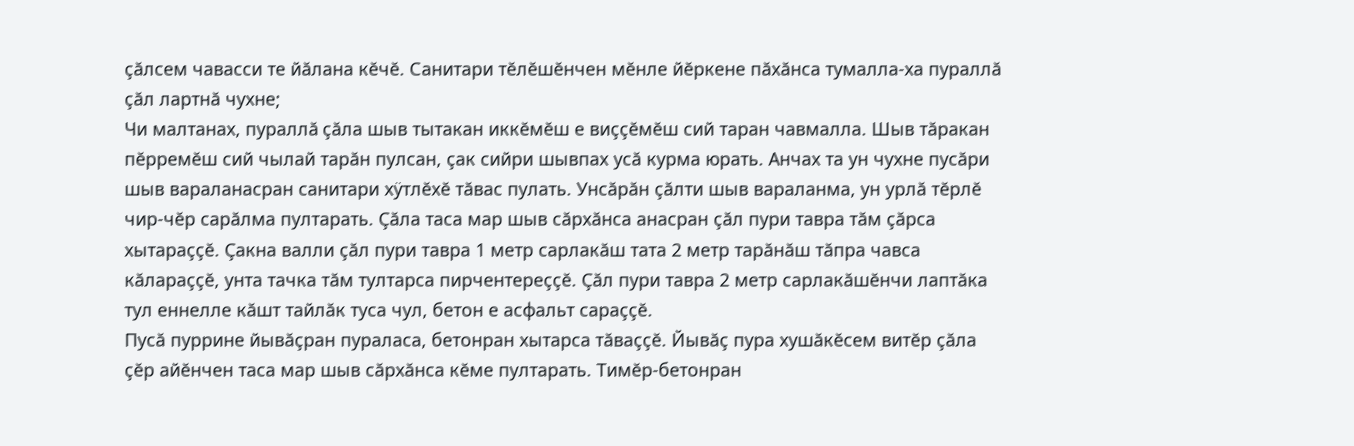çăлсем чавасси те йăлана кĕчĕ. Санитари тĕлĕшĕнчен мĕнле йĕркене пăхăнса тумалла-ха пураллă çăл лартнă чухне;
Чи малтанах, пураллă çăла шыв тытакан иккĕмĕш е виççĕмĕш сий таран чавмалла. Шыв тăракан пĕрремĕш сий чылай тарăн пулсан, çак сийри шывпах усă курма юрать. Анчах та ун чухне пусăри шыв вараланасран санитари хÿтлĕхĕ тăвас пулать. Унсăрăн çăлти шыв вараланма, ун урлă тĕрлĕ чир-чĕр сарăлма пултарать. Çăла таса мар шыв сăрхăнса анасран çăл пури тавра тăм çăрса хытараççĕ. Çакна валли çăл пури тавра 1 метр сарлакăш тата 2 метр тарăнăш тăпра чавса кăлараççĕ, унта тачка тăм тултарса пирчентереççĕ. Çăл пури тавра 2 метр сарлакăшĕнчи лаптăка тул еннелле кăшт тайлăк туса чул, бетон е асфальт сараççĕ.
Пусă пуррине йывăçран пураласа, бетонран хытарса тăваççĕ. Йывăç пура хушăкĕсем витĕр çăла çĕр айĕнчен таса мар шыв сăрхăнса кĕме пултарать. Тимĕр-бетонран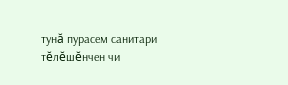тунă пурасем санитари тĕлĕшĕнчен чи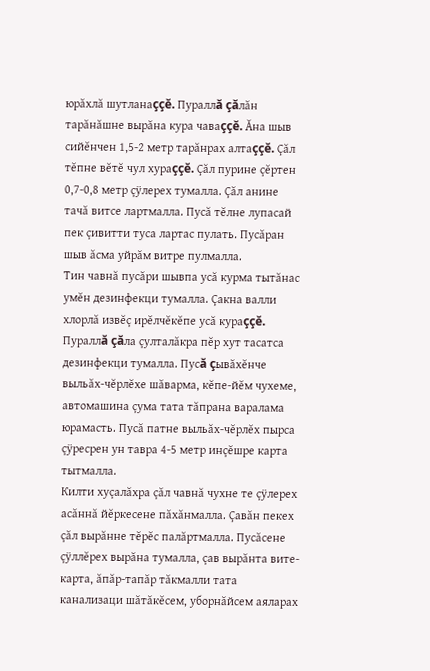юрăхлă шутланаççĕ. Пураллă çăлăн тарăнăшне вырăна кура чаваççĕ. Ăна шыв сийĕнчен 1,5-2 метр тарăнрах алтаççĕ. Çăл тĕпне вĕтĕ чул хураççĕ. Çăл пурине çĕртен 0,7-0,8 метр çÿлерех тумалла. Çăл анине тачă витсе лартмалла. Пусă тĕлне лупасай пек çивитти туса лартас пулать. Пусăран шыв ăсма уйрăм витре пулмалла.
Тин чавнă пусăри шывпа усă курма тытăнас умĕн дезинфекци тумалла. Çакна валли хлорлă извĕç ирĕлчĕкĕпе усă кураççĕ. Пураллă çăла çулталăкра пĕр хут тасатса дезинфекци тумалла. Пусă çывăхĕнче выльăх-чĕрлĕхе шăварма, кĕпе-йĕм чухеме, автомашина çума тата тăпрана варалама юрамасть. Пусă патне выльăх-чĕрлĕх пырса çÿресрен ун тавра 4-5 метр инçĕшре карта тытмалла.
Килти хуçалăхра çăл чавнă чухне те çÿлерех асăннă йĕркесене пăхăнмалла. Çавăн пекех çăл вырăнне тĕрĕс палăртмалла. Пусăсене çÿллĕрех вырăна тумалла, çав вырăнта вите-карта, ăпăр-тапăр тăкмалли тата канализаци шăтăкĕсем, уборнăйсем аяларах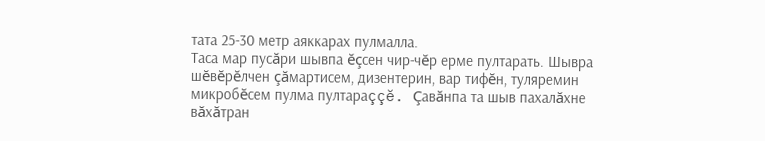тата 25-30 метр аяккарах пулмалла.
Таса мар пусăри шывпа ĕçсен чир-чĕр ерме пултарать. Шывра шĕвĕрĕлчен çăмартисем, дизентерин, вар тифĕн, туляремин микробĕсем пулма пултараççĕ. Çавăнпа та шыв пахалăхне вăхăтран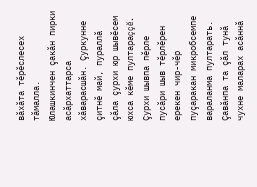вăхăта тĕрĕслесех тăмалла.
Юлашкинчен çакăн пирки асăрхаттарса хăварасшăн. Çуркунне çитнĕ май, пураллă çăла çурхи юр шывĕсем юхса кĕме пултараççĕ. Çурхи шывпа пĕрле пусăри шыв тĕрлĕрен ерекен чир-чĕр пуçаракан микробсемпе вараланма пултарать. Çавăнпа та çăл тунă чухне маларах асăннă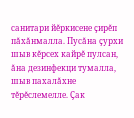санитари йĕркисене çирĕп пăхăнмалла. Пусăна çурхи шыв кĕрсех кайрĕ пулсан, ăна дезинфекци тумалла, шыв пахалăхне тĕрĕслемелле. Çак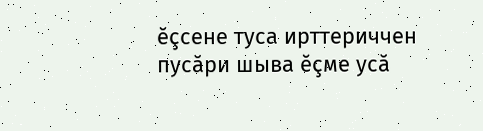ĕçсене туса ирттериччен пусăри шыва ĕçме усă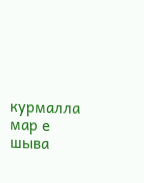курмалла мар е шыва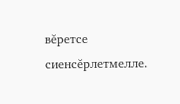вĕретсе сиенсĕрлетмелле.